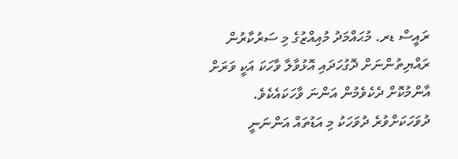ރައީސް ޑރ. މުޙައްމަދު މުއިއްޒުގެ މި ސަރުކާރުން ރައްޔިތުންނަށް ދޮގުހަދައި އޮޅުވާލާ ވާހަކަ އަކީ ވަރަށް އާންމުކޮށް ދެކެވެމުން އަންނަ ވާހަކައެކެވެ. ދުވަހަކަށްވުރެ ދުވަހަކު މި އަޑުތައް އަންނަނީ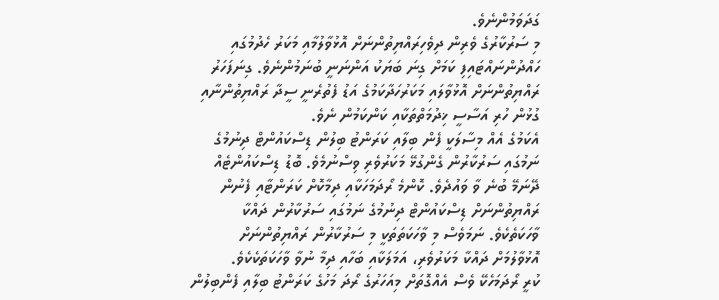ގަދަވަމުންނެވެ.
މި ސަރުކާރުގެ ވެރިން ދިވެހިރައްޔިތުންނަށް އޮޅުވާލުމާއި މަކަރު ހެދުމުގައި ހައްދުންނައްޓައިފި ކަމަށް ގިނަ ބަޔަކު އަންނަނީ ބުނަމުންނެވެ. ގިނަފަހަރު ރައްޔިތުންނަށް އޮޅުވާލައި މަކަރުހަދާކަމުގެ އަޑު ފެތުރެނީ ސީދާ ރައްޔިތުންނާއި ގުޅުން ހުރި އަސާސީ ޚިދުމަތްތަކާއި ކަންކަމުން ނެވެ.
އެކަމުގެ އެއް މިސާލަކީ ފެން ބިލާއި ކަރަންޓު ބިލުން ޑިސްކައުންޓް ދިނުމުގެ ނަމުގައި ސަރުކާރުން ގެންގުޅޭ މަކަރުވެރި ވިސްނުމެވެ. ބޮޑު ޑިސްކައުންޓެއް ދޭނަމޭ ބުނެ ވާ ވައުދެވެ. ކޮންމެ ރޯދަމަހަކާއި ދިމާކޮށް ކަރަންޓާއި ފެނުން ރައްޔިތުންނަށް ޑިސްކައުންޓް ދިނުމުގެ ނަމުގައި ސަރުކާރުން ދައްކާ ވާހަކަތެކެވެ. ނަމަވެސް މި ވާހަކަތަތަކީ މި ސަރުކާރުން ރައްޔިތުންނަށް އޮޅުވާލުމަށް ދައްކާ މަކަރުވެރި، އަމަލަކާއި ބަހާއި ދިމާ ނުވާ ވާހަކަތަކެކެވެ.
ކުރީ ރޯދަމަހެކޭ ވެސް އެއްގޮތަށް މިއަހަރުގެ ރޯދަ މަހުގެ ކަރަންޓު ބިލާއި ފެންބިލުން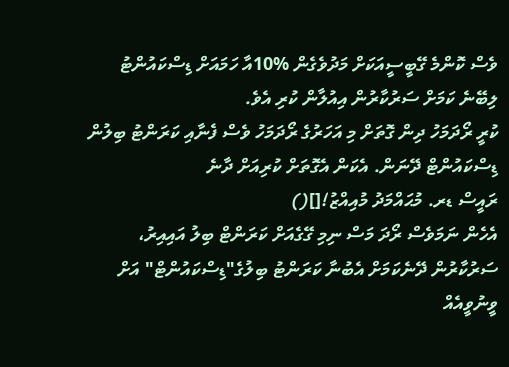ވެސް ކޮންމެ ގޭބީސީއަކަށް މަދުވެގެން %10އާ ހަމައަށް ޑިސްކައުންޓު ލިބޭނެ ކަމަށް ސަރުކާރުން އިއުލާން ކުރި އެވެ.
ކުރީ ރޯދަމަހު ދިން ގޮތަށް މި އަހަރުގެ ރޯދަމަހު ވެސް ފެނާއި ކަރަންޓު ބިލުން ޑިސްކައުންޓް ދޭނަން. އެކަން އެގޮތަށް ކުރިއަށް ދާނެ
ރައީސް ޑރ. މުޙައްމަދު މުއިއްޒު![]()
އެހެން ނަމަވެސް ރޯދަ މަސް ނިމި ގޭގެއަށް ކަރަންޓް ބިލު އައިއިރު، ސަރުކާރުން ދޭނެކަމަށް އެބުނާ ކަރަންޓު ބިލުގެ"ޑިސްކައުންޓް" އަށް ވީނުވީއެއް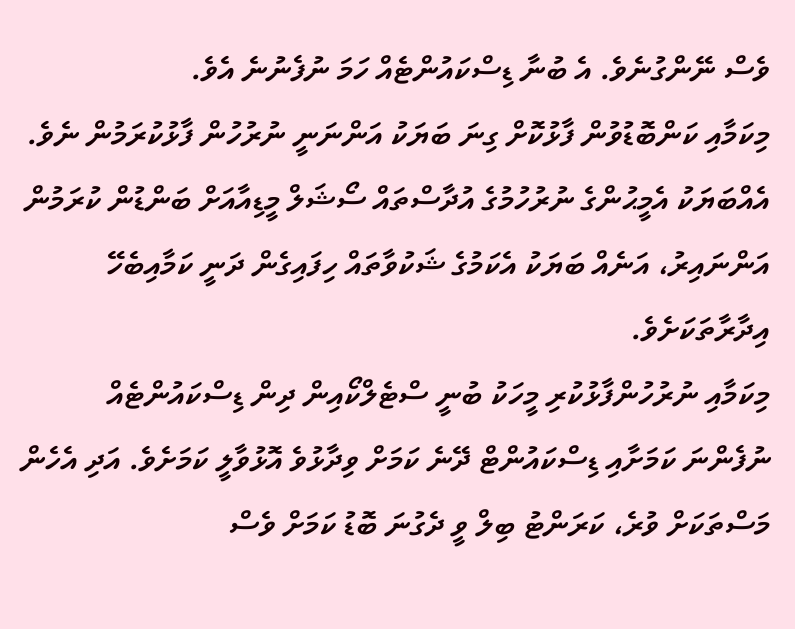ވެސް ނޭންގުނެވެ. އެ ބުނާ ޑިސްކައުންޓެއް ހަމަ ނުފެނުނެ އެވެ.
މިކަމާއި ކަންބޮޑުވުން ފާޅުކޮށް ގިނަ ބަޔަކު އަންނަނީ ނުރުހުން ފާޅުކުރަމުން ނެވެ. އެއްބަޔަކު އެމީޙުންގެ ނުރުހުމުގެ އުދާސްތައް ސޯޝަލް މީޑިއާއަށް ބަންޑުން ކުރަމުން އަންނައިރު، އަނެއް ބަޔަކު އެކަމުގެ ޝަކުވާތައް ހިފައިގެން ދަނީ ކަމާއިބެހޭ އިދާރާތަކަށެވެ.
މިކަމާއި ނުރުހުންފާޅުކުރި މީހަކު ބުނީ ސްޓެލްކޯއިން ދިން ޑިސްކައުންޓެއް ނުފެންނަ ކަމަށާއި ޑިސްކައުންޓް ދޭނެ ކަމަށް ވިދާޅުވެ އޮޅުވާލީ ކަމަށެވެ. އަދި އެހެން މަސްތަކަށް ވުރެ، ކަރަންޓު ބިލް ވީ ދެގުނަ ބޮޑު ކަމަށް ވެސް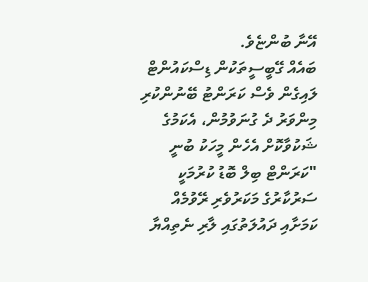އޭނާ ބުންޏެވެ.
ބައެއް ގޭބީސީތަކުން ޑިސްކައުންޓް ލައިގެން ވެސް ކަރަންޓު ބޭނުންކުރި މިންވަރު ދެ ގުނަވުމުން، އެކަމުގެ ޝަކުވާކޮށް އެހެން މީހަކު ބުނީ "ކަރަންޓް ބިލް ބޮޑު ކުރުމަކީ ސަރުކާރުގެ މަކަރުވެރި ރޭވުމެއް ކަމަށާއި ދައުލަތުގައި ލާރި ނެތިއްޔާ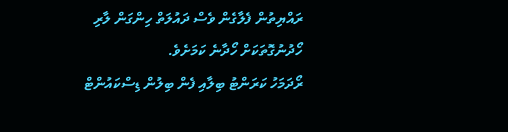ރައްޔިތުން ފެލާގެން ވެސް ދައުލަތް ހިންގަން ލާރި ހޯދުނުގޮތަކަށް ހޯދާނެ ކަމަށެވެ.
ރޯދަމަހު ކަރަންޓު ބިލާއި ފެން ބިލުން ޑިސްކައުންޓް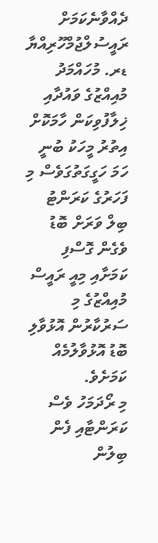ދެއްވާނެކަމަށް ރައީސުލްޖުމްހޫރިއްޔާ ޑރ. މުހައްމަދު މުއިއްޒުގެ ވައުދާއި ޚިލާފުވިކަން ހާމަކޮށް އިތުރު މީހަކު ބުނީ ހަމަ ހަގީގަތުގަވެސް މި ފަހަރުގެ ކަރަންޓު ބިލް ވަރަށް ބޮޑު ވެގެން ގޮސްފި ކަމަށާއި މިއީ ރައީސް މުއިއްޒުގެ މި ސަރުކާރުން އޮޅުވާލި ބޮޑު އޮޅުވާލުމެއް ކަމަށެވެ.
މި ރޯދަމަހު ވެސް ކަރަންޓާއި ފެން ބިލުން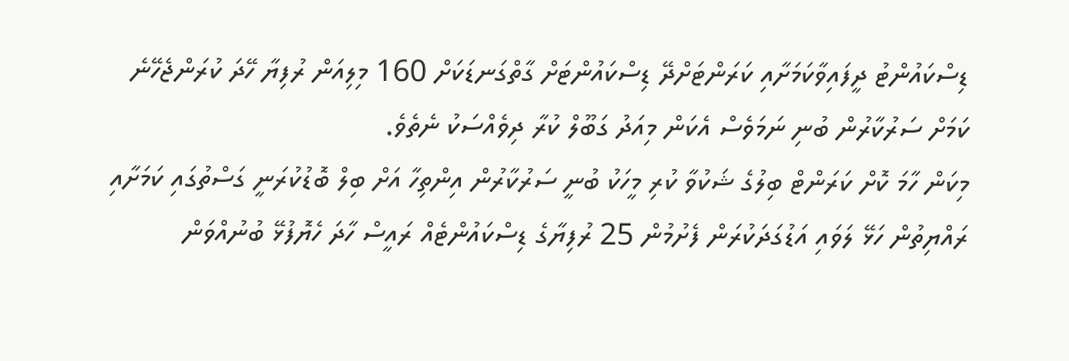ޑިސްކައުންޓު ދީފައިވާކަމަށާއި ކަރަންޓަށްދޭ ޑިސްކައުންޓަށް ގާތްގަނޑަކަށް 160 މިލިއަން ރުފިޔާ ހޭދަ ކުރަންޖެހޭނެ ކަމަށް ސަރުކާރުން ބުނި ނަމަވެސް އެކަން މިއަދު ގަބޫލް ކުރާ ދިވެއްސަކު ނެތެވެ.
މިކަން ހާމަ ކޮށް ކަރަންޓް ބިލުގެ ޝަކުވާ ކުރި މީހަކު ބުނީ ސަރުކާރުން އިންތިހާ އަށް ބިލް ބޮޑުކުރަނީ ގަސްތުގައި ކަމަށާއި ރައްޔިތުން ހަޅޭ ލަވައި އަޑުގަދަކުރަން ފެށުމުން 25 ރުފިޔާގެ ޑިސްކައުންޓެއް ރައީސް ހާދަ ހެޔޮފުޅޭ ބުނުއްވަން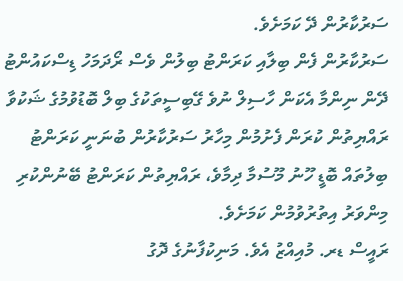ސަރުކާރުން ދޭ ކަމަށެވެ.
ސަރުކާރުން ފެން ބިލާއި ކަރަންޓު ބިލުން ވެސް ރޯދަމަހު ޑިސްކައުންޓު ދޭން ނިންމާ އެކަން ހާސިލް ނުވެ ގޭބިސީތަކުގެ ބިލް ބޮޑުވުމުގެ ޝަކުވާ ރައްޔިތުން ކުރަން ފެށުމުން މިހާރު ސަރުކާރުން ބުނަނީ ކަރަންޓު ބިލުތައް ބޮޑީ ހޫނު މޫސުމާ ދިމާވެ، ރައްޔިތުން ކަރަންޓު ބޭނުންކުރި މިންވަރު އިތުރުވުމުން ކަމަށެވެ.
ރައީސް ޑރ. މުއިއްޒު އެވެ. މަނިކުފާނުގެ ދޮގު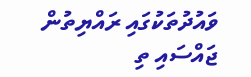ވައުދުތަކުގައި ރައްޔިތުން ޖައްސައި ތި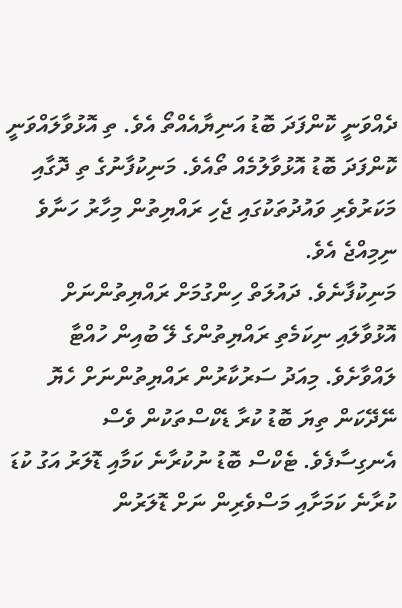ދެއްވަނީ ކޮންފަދަ ބޮޑު އަނިޔާއެއްތޯ އެވެ. ތި އޮޅުވާލައްވަނީ ކޮންފަދަ ބޮޑު އޮޅުވާލުމެއް ތޯއެވެ. މަނިކުފާނުގެ ތި ދޮގާއި މަކަރުވެރި ވައުދުތަކުގައި ޖެހި ރައްޔިތުން މިހާރު ހަނާވެ ނިމިއްޖެ އެވެ.
މަނިކުފާނެވެ. ދައުލަތް ހިންގުމަށް ރައްޔިތުންނަށް އޮޅުވާލައި ނިކަމެތި ރައްޔިތުންގެ ލޭ ބުއިން ހުއްޓާ ލައްވާށެވެ. މިއަދު ސަރުކާރުން ރައްޔިތުންނަށް ހެޔޮ ނޭދޭކަން ތިޔަ ބޮޑު ކުރާ ޑެކްސްތަކުން ވެސް އެނގިސާފެވެ. ޓެކްސް ބޮޑު ނުކުރާނެ ކަމާއި ޑޮލަރު އަގު ކުޑަ ކުރާނެ ކަމަށާއި މަސްވެރިން ނަށް ޑޮލަރުން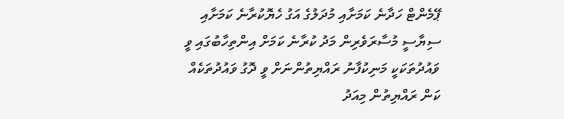ޕޭމެންޓް ހަދާނެ ކަމަށާއި މުދަލުގެ އަގު ހެޔޮކުރާނެ ކަމަށާއި ސިޔާސީ މުސާރަވެރިން މަދު ކުރާނެ ކަމަށް އިންތިހާބުގައި ވީ ވައުދުތަކަކީ މަނިކުފާނު ރައްޔިތުންނަށް ވީ ދޮގު ވައުދުތަކެއް ކަން ރައްޔިތުން މިއަދު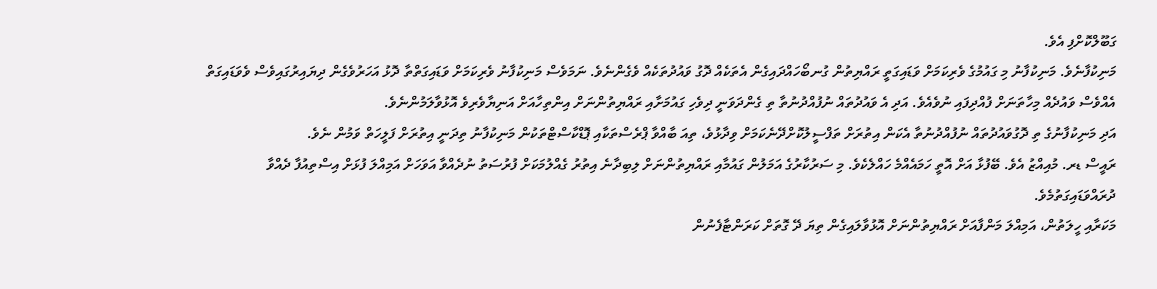ގަބޫލްކޮށްފި އެވެ.
މަނިކުފާނެވެ. މަނިކުފާނު މި ގައުމުގެ ވެރިކަމަށް ވަޑައިގަތީ ރައްޔިތުން ގުނބޯހައްދައިގެން އެތަކެއް ދޮގު ވައުދުތަކެއް ވެގެންނެވެ. ނަމަވެސް މަނިކުފާނު ވެރިކަމަށް ވަޑައިގަތްތާ ދޮޅު އަހަރުވެގެން ދިޔައިރުގައިވެސް ވެވަޑައިގަތް އެއްވެސް ވައުދެއް މިހާތަނަށް ފުއްދިފައި ނުވެއެވެ. އަދި އެ ވައުދުތައް ނުފުއްދުނުތާ ތި ގެންދަވަނީ ދިވެހި ގައުމަށާއި ރައްޔިތުންނަށް އިންތިހާއަށް އަނިޔާވެރިވެ އޮޅުވާލަމުންނެވެ.
އަދި މަނިކުފާނުގެ ތި ދޮގުވައުދުތައް ނުފުއްދުނުތާ އެކަން އިތުރަށް ތަފްސީލުކޮށްދޭނެކަމަށް ވިދާޅުވެ، ތިއަ ބާއްވާ ޕްރެސްތަކާއި ޕޮޑްކާސްޓްތަކުން މަނިކުފާނު ތިދަނީ އިތުރަށް ފަލީހަތް ވަމުން ނެވެ.
ރައީސް ޑރ. މުއިއްޒު އެވެ. ބޭފުޅާ އަށް އޮތީ ހަމައެއްމެ ހައްލެކެވެ. މި ސަރުކާރުގެ އަމަލުން ގައުމާއި ރައްޔިތުންނަށް ލިބިދާނެ އިތުރު ގެއްލުމަކަށް ފުރުސަތު ނުދެއްވާ އަވަހަށް އަމިއްލަ ފުޅަށް އިސްތިއުފާ ދެއްވާ ދުރައްވަޑައިގަތުމެވެ.
މަކަރާއި ހީލަތުން، އަމިއްލަ މަންފާއަށް ރައްޔިތުންނަށް އޮޅުވާލައިގެން ތިޔަ ދޭ ގޮތަށް ކަރަންޓާފެނުން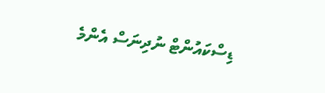ޑިސްކައުންޓް ނުދިނަސް އެންމެ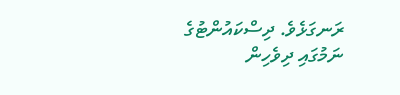ރަނގަޅެވެ. ދިސްކައުންޓުގެ ނަމުގައި ދިވެހިން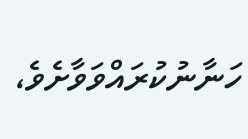ހަނާނުކުރައްވަވާށެވެ،